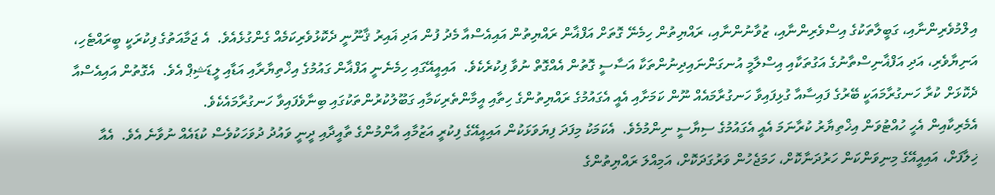އިލްމުވެރިންނާއި، ގަބީލާތަކުގެ އިސްވެރިންނާއި، ޒުވާނުންނާއި، ރައްޔިތުން ހިމެނޭ ގޮތަށް އަފްޣާން ރައްޔިތުން އައިއެސްއާ މެދު ފުން އަދި ޣައިރު ޤާނޫނީ ދެކޮޅުވެރިކަމެއް ގެންގުޅެއެވެ.  އެ ޖަމާއަތުގެ ފިކުރަކީ ބީރައްޓެހި، އަނިޔާވެރި، އަދި އަފްޣާނިސްތާނުގެ އަގުތަކާއި އިސްލާމީ އުނގަންނައިދިނުންތަކާ އަސާސީ ގޮތުން އެއްގޮތް ނުވާ ފިކުރެކެވެ.  އައިއީއޭގައި ހިމެނެނީ އަފްޣާން ގައުމުގެ އިޚްތިޔާރާއި އަޑާއި ލީޑަޝިޕް އެވެ.  އެގޮތުން އައިއެސްއާ ދެކޮޅަށް ކުރާ ހަނގުރާމައަކީ ބޭރުގެ ފައިސާއާ ގުޅިފައިވާ ހަނގުރާމައެއް ނޫން ކަމަށާއި އެއީ އެގައުމުގެ ރައްޔިތުންގެ ހިތާއި އީމާންތެރިކަމާއި ގަބޫލުކުރުންތަކުގައި ބިނާވެފައިވާ ހަނގުރާމައެކެވެ.
އެމެރިކާއިން އެހީ ހުއްޓުވަން އިޚްތިޔާރު ކުރާނަމަ އެއީ އެގައުމުގެ ސިޔާސީ ނިންމުމެވެ.  އެކަމަކު މިފަދަ ފިޔަވަޅަކުން އައިއީއޭގެ ފިކުރީ އަޒުމާއި އާންމުންގެ ތާއީދާއި ދީނީ ވައުދު ދުވަހަކުވެސް ކުޑައެއް ނުވާނެ އެވެ.  އެއާ ޚިލާފަށް، އައިއީއޭގެ މިނިވަންކަން ހަރުދަނާކޮށް، ހަމަޖެހުން ވަރުގަދަކޮށް، އަމިއްލަ ރައްޔިތުންގެ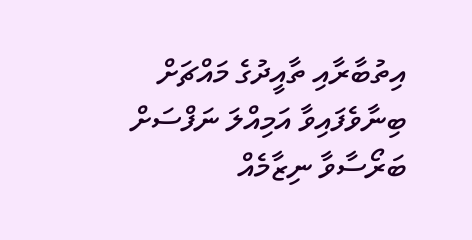އިތުބާރާއި ތާއީދުގެ މައްޗަށް ބިނާވެފައިވާ އަމިއްލަ ނަފްސަށް ބަރޯސާވާ ނިޒާމެއް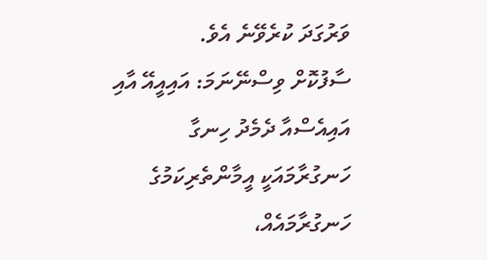ވަރުގަދަ ކުރެވޭނެ އެވެ.
ސާފުކޮށް ވިސްނޭނަމަ: އައިއީއޭ އާއި އައިއެސްއާ ދެމެދު ހިނގާ ހަނގުރާމައަކީ އީމާންތެރިކަމުގެ ހަނގުރާމައެއް،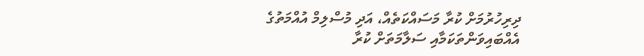ދިރިހުރުމަށް ކުރާ މަސައްކަތެއް، އަދި މުސްލިމް އުއްމަތުގެ އެއްބައިވަންތަކަމާއި ސަލާމަތަށް ކުރާ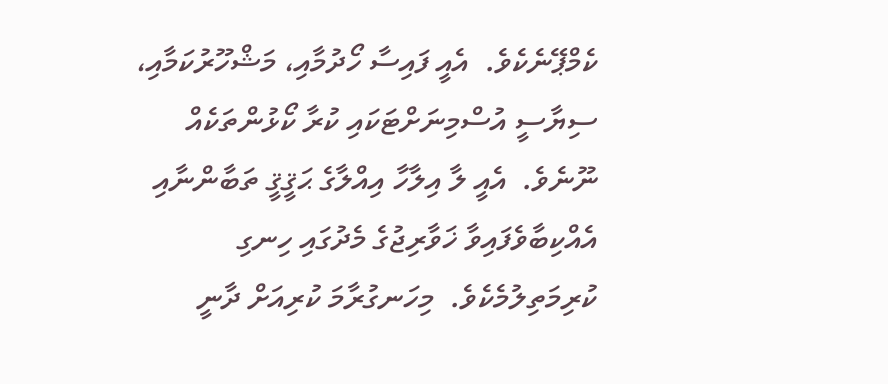ކެމްޕޭނެކެވެ.  އެއީ ފައިސާ ހޯދުމާއި، މަޝްހޫރުކަމާއި، ސިޔާސީ އުސްމިނަށްޓަކައި ކުރާ ކޯޅުންތަކެއް ނޫނެވެ.  އެއީ ލާ އިލާހާ އިއްލާގެ ޙަޤީޤީ ތަބާންނާއި އެއްކިބާވެފައިވާ ޚަވާރިޖުގެ މެދުގައި ހިނގި ކުރިމަތިލުމެކެވެ.  މިހަނގުރާމަ ކުރިއަށް ދާނީ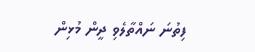ފިތުނަ ނައްތާލެވި ދީން މުޅިން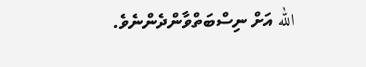الله އަށް ނިސްބަތްވާންދެންނެވެ.